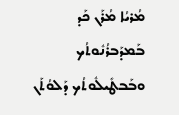ܡܳܪܝܳܐ ܡܳܪܰܢ ܟܰܕ ܒܰܡܕܰܒܪܳܢܽܘܬܳܟ ܘܒܰܒܛܺܝܠܽܘܬܳܟ ܕܰܠܘܳܬܰܢ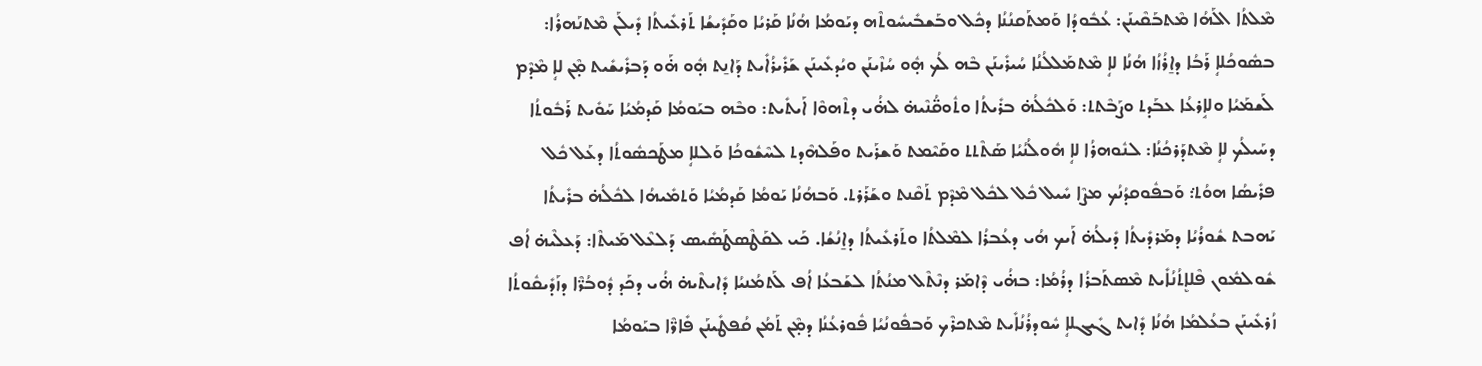ܡܶܠܬܳܐ ܐܠܰܗܳܐ ܡܶܬܒܰܩܶܝܢܰܢ: ܥܳܒܽܘܕܳܐ ܘܰܡܬܰܩܢܳܢܳܐ ܕܟܽܠ ܘܒܰܫܒܺܝܚܽܘܬܶܗ ܕܝܰܘܡܳܐ ܗܳܢܳܐ ܩܰܪܝܳܐ ܘܩܰܕܺܝܫܳܐ ܬܰܪܥܺܝܬܳܐ ܕܺܝܠܰܢ ܡܶܬܢܰܗܪܳܐ: ܒܣܽܘܟܳܠܐܴ ܪܰܒܳܐ ܕܐ̱ܪܳܙܳܐ ܗܳܢܳܐ ܠܐܴ ܡܶܬܡܰܠܠܳܢܳܐ ܚܳܝܪܺܝܢܰܢ ܒܶܗ ܠܳܟ ܗ̣ܽܘ ܚܳܙܶܝܢܰܢ ܘܝܳܕܥܺܝܢܰܢ ܫܰܪܺܝܪܳܐܺܝܬ ܕܰܐܢ̱ܬ ܗ̣ܽܘ ܗ̇ܰܘ ܕܰܒܪܺܝܫܺܝܬ ܡ̣ܶܢ ܠܐܴ ܡܶܕܶܡ ܠܰܫܡܰܝܳܐ ܘܠܐܱܪܥܳܐ ܥܒܰܕܬ ܘܨܰܒܶܬܬ: ܘܰܠܟܽܠܳܗ̇ ܒܪܺܝܬܳܐ ܘܬܽܘܩ̈ܳܢܶܝܗ̇ ܠܗ̇ܳܝ ܕܬܶܗܘܶܐ ܐܰܝܬܺܝܬ: ܘܒܶܗ ܒܝܰܘܡܳܐ ܩܰܕܡܳܝܳܐ ܚܰܘܺܝܬ ܪܰܒܽܘܬܳܐ ܕܚܰܝܠܳܟ ܠܐܴ ܡܶܬܕܰܪܟܳܢܳܐ: ܠܢܽܘܗܪܳܐ ܠܐܴ ܗܽܘܠܳܢܳܝܳܐ ܣܰܬܶܬܬ ܘܩܰܝܶܡܬ ܘܰܫܪܰܝܬ ܘܦܰܠܗܶܕܬ ܠܚܶܫܽܘܟܳܐ ܘܰܠܠܐܴ ܡܛܰܟܣܽܘܬܳܐ ܕܥܰܠ ܟܽܠ ܦܪܺܝܣܳܐ ܗܘܳܬ݀: ܘܰܒܦܽܘܩܕܳܢܳܟ ܡܨܶܐ ܚܺܝܠ ܟܽܠ ܠܟܽܠ ܡܶܕܶܡ ܬܰܩܶܢܬ ܘܫܰܪܰܪܬ. ܘܰܒܗܳܢܳܐ ܝܰܘܡܳܐ ܩܰܕܡܳܝܳܐ ܘܰܬܡܺܝܗܳܐ ܠܟܽܠܳܗ̇ ܒܪܺܝܬܳܐ ܝܰܗܒܬ ܫܽܘܪܳܝܳܐ ܕܡܰܪܕܺܝܬܳܐ ܕܺܝܠܳܗ̇ ܐܰܝܟ ܗܳܝ ܕܥܳܒܪܳܐ ܠܡܶܠܬܳܐ ܘܬܰܪܥܺܝܬܳܐ ܕܐ̱ܢܳܫܳܐ. ܟܰܝ ܠܩܰܛܶܣܛܰܣܺܝܣ ܕܰܠܥܶܠ ܡܰܝܬܶܐ: ܕܰܥܠܶܝܗ̇ ܐܳܦ ܫܽܘܠܡܽܘܢ ܦܶܠܐܷܬܳܢܳܐܺܝܬ ܡܶܣܬܰܒܪܳܐ ܕܪܳܡܳܐ: ܒܗ̇ܳܝ ܕܶܐܡܰܪ ܕܢܶܬܶܠ ܡܢܳܬܳܐ ܠܫܰܒܥܳܐ ܐܳܦ ܠܰܬܡܳܢܝܳܐ ܕܺܐܝܬܶܝܗ̇ ܗ̇ܳܝ ܕܟܰܕ ܕܽܘܒܳܪ̈ܶܐ ܕܙܰܕܺܝܩܽܘܬܳܐ ܙܳܪܥܺܝܢܰܢ ܒܥܳܠܡܳܐ ܗܳܢܳܐ ܕܺܐܝܬ ܓܺܝܓܠܐܴ ܚܽܘܕܪܳܢܳܐܺܝܬ ܡܶܬܟܪܶܟ ܘܰܒܦܽܘܢܳܝܳܐ ܦܽܘܪܥܳܢܳܐ ܕܡ̣ܶܢ ܬܰܡܳܢ ܩܳܦܛܺܝܢܰܢ ܦܺܐܪ̈ܶܐ ܒܝܰܘܡܳܐ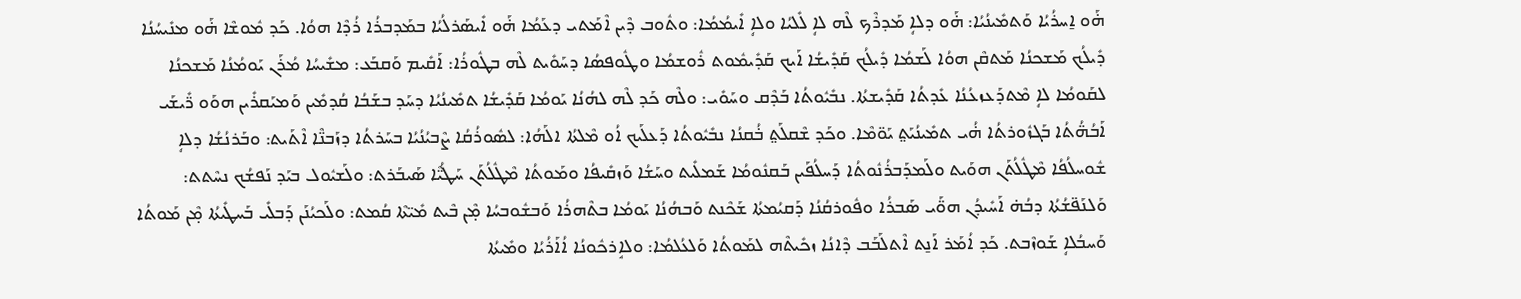ܗ̇ܰܘ ܐ̱ܚܪܳܝܳܐ ܘܰܬܡܺܝܢܳܝܳܐ: ܗ̇ܰܘ ܕܠܐܴ ܡܰܕܪܶܟ ܠܶܗ ܠܐܴ ܠܺܠܝܳܐ ܘܠܐܴ ܐܺܝܡܳܡܳܐ: ܘܬܽܘܒ ܕܶܝܢ ܐܶܡܰܬܝ ܕܥܰܡܳܐ ܗ̇ܰܘ ܐܺܝܣܰܪܠܳܝܳܐ ܒܡܰܕܒܪܳܐ ܪܳܕܶܐ ܗܘܳܐ. ܟܰܕ ܡܽܘܫܶܐ ܗ̇ܰܘ ܡܢܺܝܚܳܢܳܐ ܕܺܝܠܳܟ ܡܰܫܟܢܳܐ ܡܰܬܩܶܢ ܗܘܳܐ ܠܰܫܡܳܐ ܕܺܝܠܳܟ ܩܰܕܺܝܫܳܐ ܐܰܝܟ ܩܰܕܺܝܡܽܘܬ ܪܽܘܫܡܳܐ ܘܛܽܘܦܣܳܐ ܕܚܰܘܺܝܬ ܠܶܗ ܒܛܽܘܪܳܐ: ܐܰܩܺܝܡ ܘܰܩܒܰܥ: ܡܫܺܝܚܳܐ ܡܳܪܰܢ ܝܰܘܡܳܢܳܐ ܡܰܫܟܢܳܐ ܠܩܰܘܡܳܐ ܠܐܴ ܡܶܬܕܰܥܙܥܳܢܳܐ ܥܺܕܬܳܐ ܩܰܕܺܝܫܬܳܐ. ܢܒܺܝܽܘܬܳܐ ܒܰܕܶܩ ܘܚܰܘܺܝ: ܘܠܶܗ ܟܰܕ ܠܶܗ ܠܗܳܢܳܐ ܝܰܘܡܳܐ ܩܰܕܺܝܫܳܐ ܬܡܺܝܢܳܝܳܐ ܕܚܰܕ ܒܫܰܒܳܐ ܩܳܕܡܺܝܢ ܘܰܡܝܰܩܪܺܝܢ ܗܘܰܘ ܪ̈ܺܝܫܰܝ ܐܰܒܳܗ̈ܳܬܳܐ ܒܰܓܙܽܘܪܬܳܐ ܗ̇ܳܝ ܬܡܺܝܢܳܝܰܬ݀ ܝܰܘ̈ܡܶܐ. ܘܟܰܕ ܫܶܩܠܰܬ݀ ܒ̇ܳܩܢܳܐ ܢܒܺܝܽܘܬܳܐ ܕܰܥܠܰܝܟ ܐܳܘ ܡܶܠܬܳܐ ܐܠܰܗܳܐ: ܠܣܽܘܪܳܩܳܐ ܨܶܒܝܳܢܳܝܳܐ ܒܚܰܪܬܳܐ ܕܙܰܒܢ̈ܶܐ ܐܶܬܰܝܬ: ܘܒܰܪܢܳܫܳܐ ܕܠܐܴ ܫܽܘܚܠܳܦܳܐ ܡܶܛܽܠܳܬܰܢ ܗܘܰܝܬ ܘܠܰܡܕܰܒܪܳܢܽܘܬܳܐ ܕܰܚܠܳܦܰܝܢ ܒܰܩܢܽܘܡܳܐ ܫܰܡܠܺܝܬ ܘܚܰܫܳܐ ܘܰܙܩܺܝܦܳܐ ܘܡܰܘܬܳܐ ܡܶܛܽܠܳܬܰܢ ܚܰܛܳܝ̈ܶܐ ܣܰܝܒܰܪܬ: ܘܠܰܫܝܽܘܠ ܒܝܰܕ ܢܰܦܫܳܟ ܢܚܶܬܬ: ܘܰܠܢܰܦ̈ܫܳܬܳܐ ܕܒܳܗ̇ ܐܰܚܺܝܕܳܢ ܗܘ̈ܰܝ ܣܰܒܪܳܐ ܘܦܽܘܪܩܳܢܳܐ ܕܰܩܝܳܡܬܳܐ ܫܰܟܶܢܬ ܘܰܒܗܳܢܳܐ ܝܰܘܡܳܐ ܒܬܶܗܪܳܐ ܘܰܒܫܽܘܒܚܳܐ ܡ̣ܶܢ ܒܶܝܬ ܡܺܝ̈ܬܶܐ ܩܳܡܬ: ܘܠܰܟܝܳܢܰܢ ܕܰܒܠܺܝ ܒܰܚܛܺܝܬܳܐ ܡ̣ܶܢ ܡܰܘܬܳܐ ܘܰܚܒܳܠܐܴ ܫܰܘܙܶܒܬ. ܟܰܕ ܐܳܡܰܪ ܐܰܢ̱ܬ ܐܶܬܠܰܒܰܒ ܕܶܐܢܳܐ ܙܟܺܝܬܶܗ ܠܡܰܘܬܳܐ ܘܰܠܥܳܠܡܳܐ: ܘܠܐܱܪܟܽܘܢܳܐ ܐܳܐܰܪܳܝܳܐ ܘܡܺܝܬܳܐ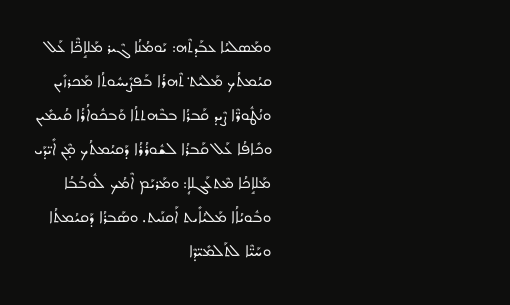ܘܡܰܣܠܝܳܐ ܥܒܰܕܬܶܗ: ܝܰܘܡܳܢܳܐ ܓܶܝܪ ܡܰܠܐܱܟ̈ܶܐ ܥܰܠ ܩܝܳܡܬܳܟ ܡܰܠܝܰܬ݀ ܬܶܗܪܳܐ ܒܰܦܨܺܝܚܽܘܬܳܐ ܡܰܟܪܙܺܝܢ ܘܢܳܛܽܘܪ̈ܶܐ ܨܶܝܕ ܩܰܒܪܳܐ ܒܒܶܗܬܬܳܐ ܘܰܒܟܽܘܐܳܪܳܐ ܩܳܝܡܺܝܢ ܘܟܺܐܦܳܐ ܥܰܠ ܩܰܒܪܳܐ ܠܫܽܘܪܳܪܳܐ ܕܰܩܝܳܡܬܳܟ ܡ̣ܶܢ ܐܺܝ̈ܕܰܝ ܡܰܠܐܱܟܳܐ ܡܶܬܥܰܓܠܐܴ: ܘܡܰܪܝܰܡ ܐܶܡܳܟ ܠܽܘܒܳܒܳܐ ܘܒܽܘܝܳܐܳܐ ܡܰܠܝܳܐܺܝܬ ܐܰܩܢܰܝܬ. ܘܣܰܒܪܳܐ ܕܰܩܝܳܡܬܳܐ ܘܚܰܝ̈ܶܐ ܠܬܰܠܡܺܝ̈ܕܶܐ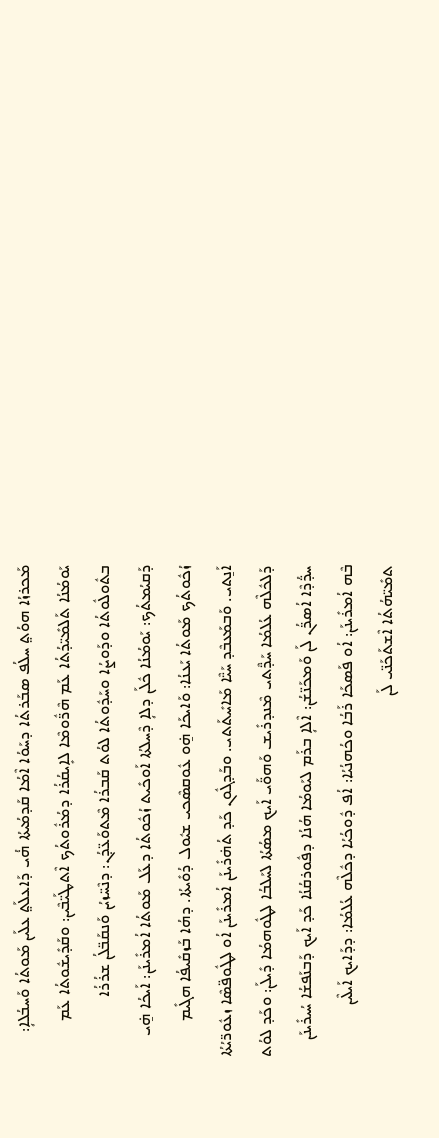ܡܰܟܪܙܳܐ ܗܘܳܬ݀ ܚܠܳܦ ܣܒܰܪܬܳܐ ܕܚܰܘܳܐ ܐܶܡܳܐ ܩܰܕܡܳܝܬܳܐ ܗ̇ܳܝ ܕܰܐܥܠܰܬ݀ ܥܠܰܝܢ ܡܰܘܬܳܐ ܘܰܚܒܳܠܐܴ: ܝܰܘܡܳܢܳܐ ܬܰܠܡܺܝ̈ܕܳܬܳܐ ܥܰܡ ܗܶܪ̈ܽܘܡܶܐ ܠܐܻܝܩܳܪܳܐ ܕܡܳܪܽܘܬܳܟ ܐܶܬܛܰܝ̈ܒܶܝܢ: ܘܩܰܕܺܝܫܽܘܬܳܐ ܥܰܡ ܒܬܽܘܠܽܘܬܳܐ ܘܕܰܘܨܳܐ ܘܚܰܕܽܘܬܳܐ ܠܘܳܬ ܩܰܒܪܳܐ ܡܶܬܘܰܥ̈ܕܳܢ: ܕܢܶܚ̈ܙܝܳܢ ܘܰܢܩܰܒ̈ܠܳܢ ܫܪܳܪܳܐ ܕܰܩܝܳܡܬܳܟ: ܝܰܘܡܳܢܳܐ ܟܽܠܰܢ ܕܠܐܴ ܕܶܚܠܬܳܐ ܐܰܘܟܺܝܬ ܙܳܟܽܘܬܳܐ ܕܥܰܠ ܡܰܘܬܳܐ ܐܳܡܪܺܝܢܰܢ: ܐܰܝܟܳܐ ܗ̱̇ܝ ܙܳܟܽܘܬܳܟ ܡܰܘܬܳܐ ܝܰܥܢܳܐ: ܘܰܐܝܟܰܐ ܗ̱̇ܘ ܥܽܘܩܣܶܟܝ ܫܝܽܘܠ ܕܳܘܺܝܬܳܐ. ܕܗܳܐ ܒܰܙܩܺܝܦܳܐ ܗܓܺܝܡ ܐܰܢ̱ܬܝ. ܘܰܒܡܰܥܒܶܕ ܚܰܝ̈ܶܐ ܡܰܐܝܺܝܬܰܬܝ. ܘܒܰܕܓܽܘܢ ܟܰܕ ܬܳܗ̇ܪܺܝܢܰܢ ܐܳܡܪܺܝܢܰܢ ܐܳܘ ܠܛܽܘܦ̈ܣܶܐ ܙܥܽܘܪ̈ܝܳܬܳܐ ܕܰܠܟܽܠܶܗ ܥܳܠܡܳܐ ܚܰܕ̈ܶܬܝ ܡܶܢܕܪܺܝܫ ܘܰܗܘ̈ܰܝ ܐܰܝܟ ܡܣܳܬܳܐ ܠܚܰܠܒܳܐ ܠܛܽܘܗܡܳܐ ܕܺܝܠܰܢ: ܘܟܰܕ ܠܘܳܬ ܚܕ̈ܳܕܶܐ ܐܳܣܪ̈ܳܢ ܠܰܢ ܘܰܡܟܰܢ̈ܫܳܢ: ܐܶܠܐܴ ܒܪܰܡ ܠܝܰܘܡܳܐ ܗܳܢܳܐ ܕܦܽܘܪܩܳܢܳܐ ܟܰܕ ܐܰܝܟ ܕܰܒܢܰܦܫܳܐ ܚܳܝܪܺܝܢܰܢ ܒܶܗ ܐܳܡܪܺܝܢܰܢ: ܐܳܘ ܦܰܣܟܰܐ ܪܰܒܳܐ ܘܟܳܗܢܳܝܳܐ: ܐܳܦ ܕܽܘܟܳܝܳܐ ܕܟܽܠܶܗ ܥܳܠܡܳܐ: ܕܕܰܐܝܟ ܐܰܝܠܶܝܢ ܬܡܺܝ̈ܗܳܬܳܐ ܐܶܫܬܰܟܰܢ̈ܝ ܠܰܢ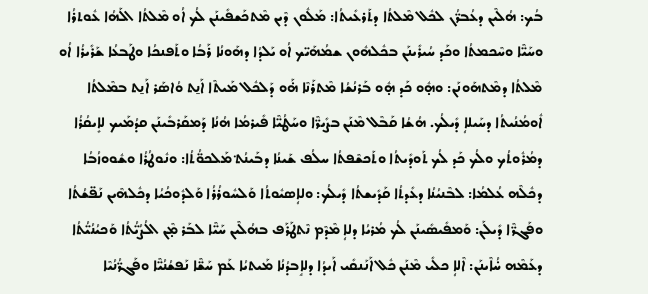ܒܳܟ: ܗܳܠܶܝܢ ܕܥܳܒܪ̈ܳܢ ܠܟܽܠ ܡܶܠܬܳܐ ܕܬܰܪܥܺܝܬܳܐ: ܡܰܠܽܘܢ ܕܶܝܢ ܡܶܬܟܰܫܦܺܝܢܰܢ ܠܳܟ ܐܳܘ ܡܶܠܬܳܐ ܐܠܰܗܳܐ ܥܽܘܬܪܳܐ ܘܚܰܝ̈ܶܐ ܘܚܶܟܡܬܳܐ ܘܟܰܕ ܚܳܝܪܺܝܢܰܢ ܒܟܽܠܗܽܘܢ ܫܡܳܗܰܝ̈ܟ ܐܳܘ ܝܰܠܕܳܐ ܕܗܰܘܢܳܐ ܪܰܒܳܐ ܘܬܰܦܢܟܳܐ ܘܛܰܒܥܳܐ ܫܰܪܺܝܪܳܐ ܐܳܘ ܡܶܠܬܳܐ ܕܡܶܬܗܰܘܢܰܢ: ܘܗ̣ܽܘ ܟܰܕ ܗ̣ܽܘ ܒܰܪܢܳܫܳܐ ܡܶܬܪܰܢܶܐ ܗ̇ܰܘ ܕܰܠܟܽܠ ܡܰܝܬܶܐ ܐܰܢ̱ܬ ܘܳܐܣܰܪ ܐܰܢ̱ܬ ܒܡܶܠܬܳܐ ܐܽܘܡܳܢܳܝܬܳܐ ܕܚܰܝܠܐܴ ܕܺܝܠܳܟ. ܗܳܫܳܐ ܩܰܒܶܠ ܡܶܢܰܢ ܒܨܺܝܪ̈ܶܐ ܘܚܰܛܳܝ̈ܶܐ ܦܺܝܪܡܳܐ ܗܳܢܳܐ ܕܰܡܩܰܪܒܺܝܢܰܢ ܩܕܳܡܰܝܟ ܠܐܻܝܩܳܪܳܐ ܕܡܳܪܽܘܬܳܟ ܘܠܳܟ ܟܰܕ ܠܳܟ ܬܰܘܕܺܝܬܳܐ ܘܬܰܟܫܶܦܬܳܐ ܚܠܳܦ ܫܰܝܢܳܐ ܕܒܰܝܢܳܬ݀ ܡܰܠܟܘ̈ܳܬܳܐ: ܘܢܽܘܛܳܪܳܐ ܘܫܽܘܘܙܳܒܳܐ ܕܟܽܠܶܗ ܥܳܠܡܳܐ: ܠܒܶܢܝܳܢܳܐ ܕܥܺܕܬܳܐ ܩܰܕܺܝܫܬܳܐ ܕܺܝܠܳܟ: ܘܠܐܴܣܝܽܘܬܳܐ ܘܰܠܚܽܘܪܳܪܳܐ ܘܰܠܕܽܘܟܳܝܳܐ ܕܟܽܠܗܶܝܢ ܢܰܦ̈ܫܳܬܳܐ ܘܦܰܓܪ̈ܶܐ ܕܺܝܠܰܢ: ܘܰܡܦܺܝܣܺܝܢܰܢ ܠܳܟ ܡܳܪܝܳܐ ܕܠܐܴ ܡܶܕܶܡ ܢܶܬܛܰܪܰܦ ܒܗܳܠܶܝܢ ܚܰܝ̈ܶܐ ܠܒܰܪ ܡ̣ܶܢ ܐܠܳܨܳܝ̈ܳܬܳܐ ܘܰܟܝܳܢܳܝ̈ܳܬܳܐ ܕܥܰܡܶܗ ܚ̇ܳܐܶܝܢܰܢ: ܐܶܠܐܴ ܟܠܺܝ ܡܶܢܰܢ ܟܽܠ ܐܰܢܰܢܩܺܝ ܐܰܝܕܳܐ ܕܠܐܱܒܕܳܢܳܐ ܡܰܝܬܝܳܐ ܥܰܡ ܚܰܫ̈ܶܐ ܢܰܦܫܳܢܳܝ̈ܶܐ ܘܦܰܓܪ̈ܳܢܳܝܶܐ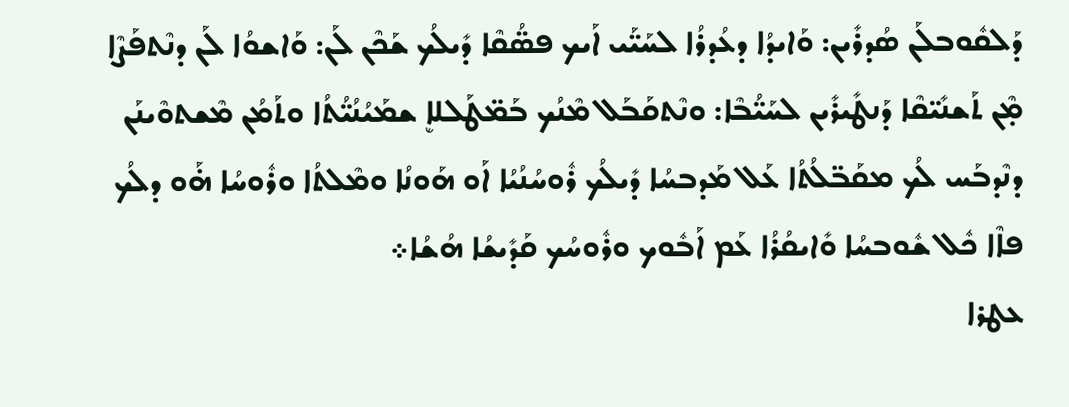ܕܰܠܩܽܘܒܠܰܢ ܣܳܕܪܺܝܢ: ܘܰܐܝܕܳܐ ܕܥܳܕܪܳܐ ܠܚܰܝ̈ܰܝ ܐܰܝܟ ܦܣ̈ܳܩܶܐ ܕܺܝܠܳܟ ܫܰܟܶܢ ܠܰܢ: ܘܰܐܫܘܳܐ ܠܰܢ ܕܢܶܬܦܰܨܶܐ ܡ̣ܶܢ ܬܰܫܢܺܝ̈ܩܶܐ ܕܰܢܛܺܝܪܺܝܢ ܠܚܰܝ̈ܳܒܶܐ: ܘܢܶܬܩܰܒܰܠ ܡܶܢܳܟ ܒܰܡ̈ܛܰܠܠܐܷ ܫܡܰܝܳܢܳܝ̈ܳܬܳܐ ܘܬܰܡܳܢ ܡܶܫܬܘܶܝܢܰܢ ܕܢܶܕܒܰܚ ܠܳܟ ܡܩܰܒ̈ܠܳܬܳܐ ܥܰܠ ܡܰܕܒܚܳܐ ܕܺܝܠܳܟ ܪܽܘܚܳܢܳܝܳܐ ܐܰܘ ܗܰܘܢܳܐ ܘܡܶܠܬܳܐ ܘܪܽܘܚܳܐ ܗ̇ܰܘ ܕܠܳܟ ܦܐܶܐ ܟܽܠ ܫܽܘܒܚܳܐ ܘܺܐܝܩܳܪܳܐ ܥܰܡ ܐܰܒܽܘܟ ܘܪܽܘܚܳܟ ܩܰܕܺܝܫܳܐ ܗܳܫܳܐ܀
ܥܛܪܐ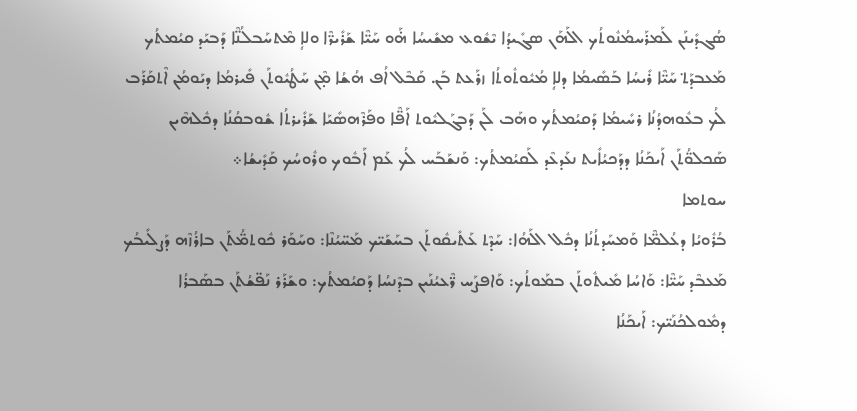ܣܳܓܕܺܝܢܰܢ ܠܰܡܪܰܚܡܳܢܽܘܬܳܟ ܐܠܰܗܰܢ ܣܓܺܝܕܳܐ ܝܶܫܽܘܥ ܡܫܺܝܚܳܐ ܗ̇ܰܘ ܚܰܝ̈ܶܐ ܫܰܪܺܝܪ̈ܶܐ ܘܠܐܴ ܡܶܬܚܰܒܠܳܢ̈ܶܐ ܕܰܒܝܰܕ ܩܝܳܡܬܳܟ ܡܰܥܒܕܰܬ݀ ܚܰܝ̈ܶܐ ܪܺܝܚܳܐ ܒܰܣܺܝܡܳܐ ܕܠܐܴ ܡܳܝܽܘܬܽܘܬܳܐ ܙܪܰܥܬ ܒܰܢ. ܩܰܒܶܠ ܐܳܦ ܗܳܫܳܐ ܡ̣ܶܢ ܚܰܛܳܝܽܘܬܰܢ ܦܺܝܪܡܳܐ ܕܝܰܘܡܳܢ ܐܶܬܩܰܪܰܒ ܠܳܟ ܒܥܽܘܗܕܳܢܳܐ ܪܚܺܝܡܳܐ ܕܰܩܝܳܡܬܳܟ ܘܗܰܒ ܠܰܢ ܕܰܒܓܰܠܝܽܘܬ ܐܰܦ̈ܶܐ ܘܦܰܪܶܗܣܺܝܰܐ ܫܰܪܺܝܪܬܳܐ ܫܽܘܒܩܳܢܳܐ ܕܟܽܠܗܶܝܢ ܣܰܟܠܘ̈ܳܬܰܢ ܐܰܝܟܰܢܳܐ ܕܕܰܟܝܳܐܺܝܬ ܢܥܰܕܥܶܕ ܠܰܩܝܳܡܬܳܟ: ܘܰܢܫܰܒܰܚ ܠܳܟ ܥܰܡ ܐܰܒܽܘܟ ܘܪܽܘܚܳܟ ܩܰܕܺܝܫܳܐ܀
ܚܘܬܡܐ
ܒܳܪܽܘܝܳܐ ܕܥܳܠܡ̈ܶܐ ܘܰܡܚܰܕܬܳܢܳܐ ܕܟܽܠ ܐܠܰܗܳܐ: ܚܰܕܶܬ ܥܰܬܺܝܩܽܘܬܰܢ ܒܚܰܫܰܝ̈ܟ ܡܰܚ̈ܝܳܢܶܐ: ܘܚܰܘܰܪ ܟܽܘܬܡ̈ܳܬܰܢ ܒܐܪܳܙܶܗ ܕܰܨܠܺܝܒܳܟ ܡܰܥܒܶܕ ܚܰܝ̈ܶܐ: ܘܰܐܚܳܐ ܡܺܝܬܽܘܬܰܢ ܒܡܰܘܬܳܟ: ܘܰܐܦܨܰܚ ܪ̈ܶܥܝܳܢܰܝܢ ܒܕܶܢܚܳܐ ܕܰܩܝܳܡܬܳܟ: ܘܫܰܪܰܪ ܢܰܦ̈ܫܳܬܰܢ ܒܣܰܒܪܳܐ ܕܡܽܘܠܟܳܢܰܝ̈ܟ: ܐܰܝܟܰܢܳܐ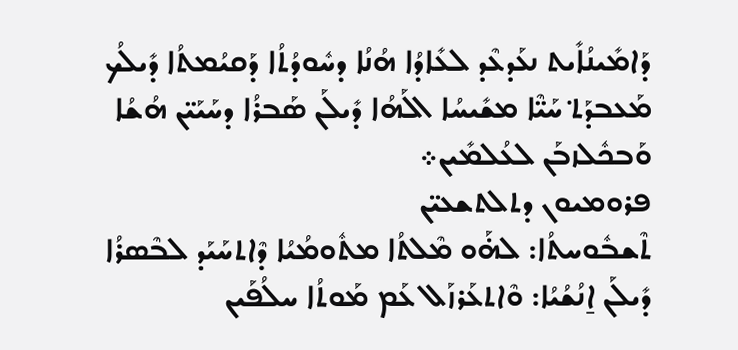ܕܰܐܡܺܝܢܳܐܺܝܬ ܢܥܰܕܥܶܕ ܠܥܺܐܕܳܐ ܗܳܢܳܐ ܕܚܽܘܕܳܬܳܐ ܕܰܩܝܳܡܬܳܐ ܕܺܝܠܳܟ ܡܰܥܒܕܰܬ݀ ܚܰܝ̈ܶܐ ܡܫܺܝܚܳܐ ܐܠܰܗܳܐ ܕܺܝܠܰܢ ܣܰܒܪܳܐ ܕܚܰܝܰܝ̈ܢ ܗܳܫܳܐ ܘܰܒܟܽܠܙܒܰܢ ܠܥܳܠܡܺܝܢ܀
ܦܪܘܡܝܘܢ ܕܬܠܬܫܥܝ̈ܢ
ܬܶܫܒܽܘܚܬܳܐ: ܠܗ̇ܰܘ ܡܶܠܬܳܐ ܡܬܽܘܡܳܝܳܐ ܕܶܐܬܚܰܝܰܕ ܠܒܶܣܪܳܐ ܕܺܝܠܰܢ ܐ̱ܢܳܫܳܝܳܐ: ܘܶܐܬܥܰܪܙܰܠ ܥܰܡ ܡܰܘܬܳܐ ܚܠܳܦܰܝܢ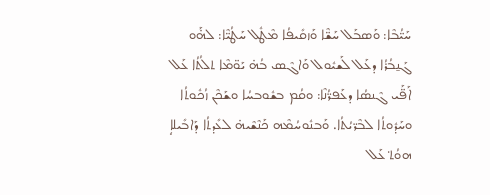ܚܰܝ̈ܳܒܶܐ: ܘܰܣܒܰܠ ܚܰܫ̈ܶܐ ܘܰܙܩܺܝܦܳܐ ܡܶܛܽܠ ܚܰܛܳܝ̈ܶܐ: ܠܗ̇ܰܘ ܓܰܢ̱ܒܳܪܳܐ ܕܥܰܠ ܠܰܫܝܽܘܠ ܘܰܐܓܶܣ ܒܳܗ̇ ܝܰܘ̈ܡܶܐ ܬܠܳܬܳܐ ܥܰܠ ܐܰܦ̈ܰܝ ܓܶܢܣܳܐ ܕܥܰܦܪ̈ܳܢܶܐ: ܘܩܳܡ ܒܫܽܘܒܚܳܐ ܘܫܰܟܶܢ ܙܳܟܽܘܬܳܐ ܘܚܰܕܽܘܬܳܐ ܠܒܶܪ̈ܝܳܬܳܐ. ܘܰܒܢܽܘܚܳܡܶܗ ܟܰܢܶܫܶܝܗ̇ ܠܥܺܕܬܳܐ ܕܰܐܒܺܝܠܐܴ ܗܘܳܬ݀ ܥܰܠ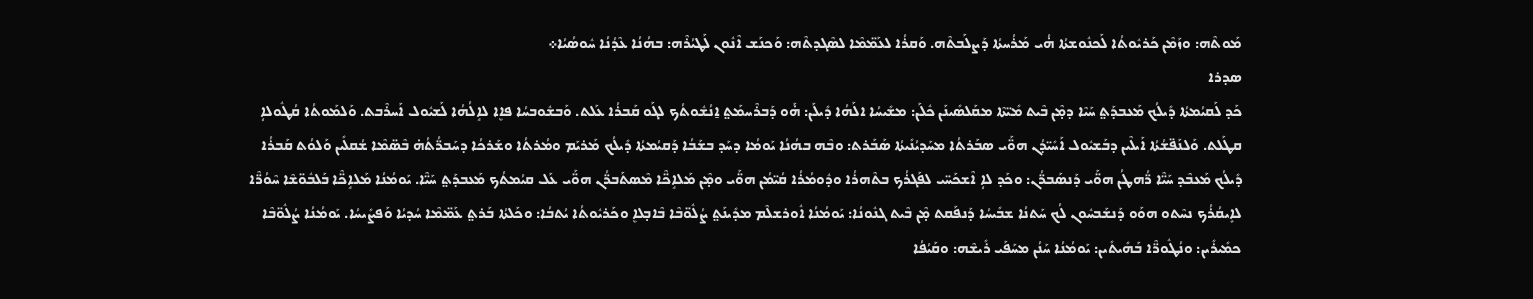ܡܰܘܬܶܗ: ܘܙܰܡܶܢ ܟܰܪܝܽܘܬܳܐ ܠܰܟܢܽܘܫܬܳܐ ܗ̇ܳܝ ܡܰܪܳܚܬܳܐ ܕܰܨܠܰܒܬܶܗ. ܘܰܩܪܳܐ ܠܥܰܡ̈ܡܶܐ ܠܣܶܓܕܬܶܗ: ܘܰܟܢܰܫ ܐܶܢܽܘܢ ܠܰܛܝܳܪܶܗ: ܒܗܳܢܳܐ ܥܶܕܳܢܳܐ ܚܽܘܣܳܝܳܐ܀
ܣܕܪܐ
ܟܰܕ ܠܰܩܝܳܡܬܳܐ ܕܺܝܠܳܟ ܡܰܥܒܕܰܬ݀ ܚܰܝܶܐ ܕܡ̣ܶܢ ܒܶܝܬ ܡܺܝ̈ܬܶܐ ܡܩܰܠܣܺܝܢܰܢ ܟܽܠܰܢ: ܡܫܺܝܚܳܐ ܐܠܰܗܳܐ ܕܺܝܠܰܢ: ܗ̇ܰܘ ܕܰܒܪܶܚܡܰܬ݀ ܐ̱ܢܳܫܽܘܬܳܟ ܠܓܰܘ ܩܰܒܪܳܐ ܥܰܠܬ. ܘܰܒܫܽܘܒܚܳܐ ܦܐܷܐ ܠܐܱܠܳܗܳܐ ܠܰܫܝܽܘܠ ܐܰܚܪܶܒܬ. ܘܰܠܡܰܘܬܳܐ ܩܳܛܽܘܠܐܴ ܩܛܰܠܬ. ܘܰܠܢܰܦ̈ܫܳܬܳܐ ܐܰܝܠܶܝܢ ܕܒܰܫܝܽܘܠ ܐܰܚܺܝ̈ܕܳܢ ܗܘ̈ܰܝ ܣܒܰܪܬܳܐ ܡܚܰܕܝܳܢܺܝܬܳܐ ܣܰܒܰܪܬ: ܘܒܶܗ ܒܗܳܢܳܐ ܝܰܘܡܳܐ ܕܚܰܕ ܒܫܰܒܳܐ ܕܰܩܝܳܡܬܳܐ ܕܺܝܠܳܟ ܡܰܪܝܰܡ ܘܡܳܪܬܳܐ ܘܫܰܪܟܳܐ ܕܚܰܒܪ̈ܳܬܳܗ̇ ܒܶܣ̈ܡܶܐ ܫܳܩܠܺܝܢ ܘܰܠܘܳܬ ܩܰܒܪܳܐ ܕܺܝܠܳܟ ܡܰܥܒܶܕ ܚܰܝ̈ܶܐ ܪ̈ܳܗܛܳܢ ܗܘ̈ܰܝ ܕܰܢܣܰܒܪ̈ܳܢ: ܘܟܰܕ ܠܐܴ ܐܶܫܟܰܚ̈ܝ ܠܦܰܓܪܳܟ ܒܬܶܗܪܳܐ ܘܕܽܘܡܳܪܳܐ ܩܳܝ̈ܡܳܢ ܗܘ̈ܰܝ ܘܡ̣ܶܢ ܡܰܠܐܱܟ̈ܶܐ ܡܶܣܬܰܒܪ̈ܳܢ ܗܘ̈ܰܝ ܥܰܠ ܩܝܳܡܬܳܟ ܡܰܥܒܕܰܬ݀ ܚܰܝ̈ܶܐ. ܝܰܘܡܳܢܳܐ ܡܰܠܐܱܟ̈ܶܐ ܒܰܠܒܽܘ̈ܫܶܐ ܚܶܘܳܪ̈ܶܐ ܠܐܻܝܩܳܪܳܟ ܢܚܶܬܘ ܗܘܰܘ ܕܰܢܫܰܒܚܽܘܢ ܠܳܟ ܚܰܬܢܳܐ ܫܒܺܝܚܳܐ ܕܰܢܦܰܩܬ ܡ̣ܶܢ ܒܶܝܬ ܓܢܽܘܢܳܐ: ܝܰܘܡܳܢܳܐ ܐܽܘܪܫܠܶܡ ܡܕܺܝܢܰܬ݀ ܨܳܠܽܘ̈ܒܶܐ ܒܶܐܒ̣ܠܐܷ ܘܟܰܪܝܽܘܬܳܐ ܝܳܬܒܳܐ: ܘܟܰܠܬܳܐ ܒܰܪܬ݀ ܥܰܡ̈ܡܶܐ ܚܳܕܝܳܐ ܘܰܦܨܺܝܚܳܐ. ܝܰܘܡܳܢܳܐ ܨܳܠܽܘ̈ܒܶܐ ܟܡܺܝܪܺܝܢ: ܘܢܳܛܽܘܪ̈ܶܐ ܒܰܗܺܝܬܺܝܢ: ܝܰܘܡܳܢܳܐ ܚܰܢܳܢ ܡܚܰܦܰܝ ܪܺܝܫܶܗ: ܘܩܰܝܳܦܳܐ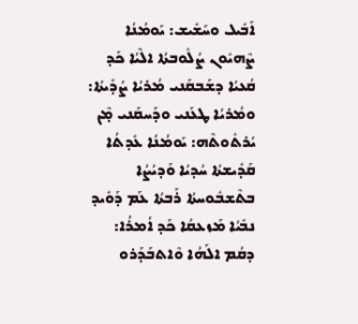ܐܰܒܺܝܠ ܘܚܰܫܺܝܫ: ܝܰܘܡܳܢܳܐ ܨܶܗܝܽܘܢ ܨܳܠܽܘܒܬܳܐ ܐܠܶܝܳܐ ܟܰܕ ܩܳܥܝܳܐ ܕܫܰܒܩܰܢܝ ܡܳܪܝܳܐ ܨܳܕܺܝܬܳܐ: ܘܡܳܪܝܳܐ ܛܥܰܢܝ ܘܕܰܚܩܰܢܝ ܡ̣ܶܢ ܝܳܪܬܽܘܬܶܗ: ܝܰܘܡܳܢܳܐ ܥܺܕܬܳܐ ܩܰܕܺܝܫܬܳܐ ܚܳܕܝܳܐ ܘܰܕܝܳܨܳܐ ܒܬܶܫܒܽܘܚܬܳܐ ܪܰܒܬܳܐ ܥܰܡ ܕܰܘܺܝܕ ܢܒܺܝܳܐ ܡܰܙܥܩܳܐ ܟܰܕ ܐܳܡܪܳܐ: ܕܩܳܡ ܐܠܰܗܳܐ ܘܶܐܬܒܰܕܰܪܘ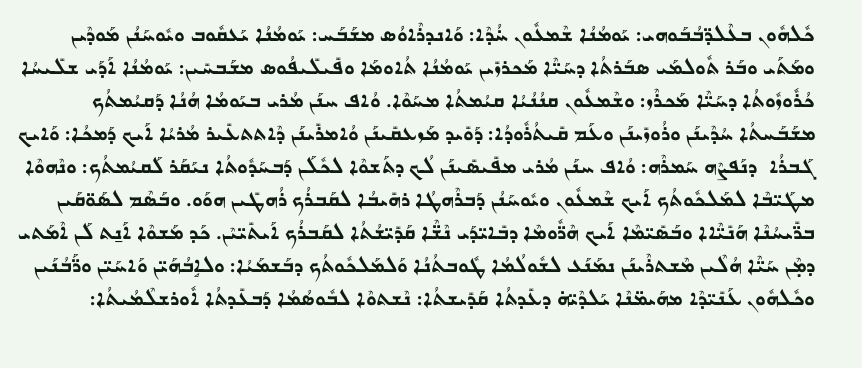ܟܽܠܗܽܘܢ ܒܥܶܠܕ̈ܒܳܒܰܘܗܝ: ܝܰܘܡܳܢܳܐ ܫܶܡܥܽܘܢ ܚ̇ܳܕܶܐ: ܘܰܐܢܕܪܶܐܘܳܣ ܡܫܰܒܰܚ: ܝܰܘܡܳܢܳܐ ܝܰܥܩܽܘܒ ܘܝܽܘܚܰܢܳܢ ܡܰܘܕܶܝܢ ܘܡܰܬܰܝ ܘܒܰܪ ܬܽܘܠܡܰܝ ܣܒܰܪܬܳܐ ܕܚܰܝ̈ܶܐ ܡܰܟܪܙܺܝܢ ܝܰܘܡܳܢܳܐ ܬܳܐܘܡܰܐ ܘܦܺܝܠܺܝܦܳܘܣ ܡܫܰܒܚܺܝܢ: ܝܰܘܡܳܢܳܐ ܐܰܕܰܝ ܫܠܺܝܚܳܐ ܟܳܪܽܘܙܽܘܬܳܐ ܕܚܰܝ̈ܶܐ ܡܰܟܪܶܙ: ܘܫܶܡܥܽܘܢ ܩܢܳܢܳܝܳܐ ܩܝܳܡܬܳܐ ܡܚܰܘܶܐ. ܘܳܐܦ ܚܢܰܢ ܡܳܪܝ ܒܝܰܘܡܳܐ ܗܳܢܳܐ ܕܰܩܝܳܡܬܳܟ ܡܫܰܒܰܚܬܳܐ ܚܳܕܶܝܢܰܢ ܘܪܳܘܙܺܝܢܰܢ ܘܥܰܡ ܩܺܝܬܳܪܽܘܕܳܐ: ܕܰܘܺܝܕ ܡܰܙܥܩܺܝܢܰܢ ܘܳܐܡܪܺܝܢܰܢ ܕܶܐܬܬܥܺܝܪ ܡܳܪܝܳܐ ܐܰܝܟ ܕܰܡܟܳܐ: ܘܰܐܝܟ ܓܰܒܪܳܐ  ܕܢܰܦܨܶܗ ܚܰܡܪܶܗ: ܘܳܐܦ ܚܢܰܢ ܡܳܪܝ ܡܦܺܝܣܺܝܢܰܢ ܠܳܟ ܕܬܰܫܘܶܐ ܠܟܽܠܰܢ ܕܰܒܚܰܕܽܘܬܳܐ ܢܝܰܩܰܪ ܠܰܩܝܳܡܬܳܟ: ܘܢܶܗܘܶܐ ܡܛܰܝ̈ܒܶܐ ܠܡܰܠܟܽܘܬܳܟ ܐܰܝܟ ܫܶܡܥܽܘܢ ܘܝܽܘܚܰܢܳܢ ܕܰܒܪܶܗܛܳܐ ܪܗܺܝܒܳܐ ܠܩܰܒܪܳܟ ܪܳܗܛܺܝܢ ܗܘܰܘ. ܘܒܰܣܶܡ ܠܣܰܘ̈ܩܰܝܢ ܒܪ̈ܺܝܚܳܢܶܐ ܗܰܢܺܝ̈ܶܐܐ ܘܒܰܣܺܝ̈ܡܶܐ ܐܰܝܟ ܗܶܪ̈ܽܘܡܶܐ ܕܒܺܐܝ̈ܕܰܝ ܢܶܫ̈ܶܐ ܩܰܕܺܝ̈ܫܳܬܳܐ ܠܩܰܒܪܳܟ ܐܰܝܬܺܝ̈ܝܶܢ. ܟܰܕ ܡܰܫܘܶܐ ܐܰܢ̱ܬ ܠܰܢ ܐܶܡܰܬܝ ܕܡ̣ܶܢ ܚܰܝ̈ܶܐ ܗܳܠܶܝܢ ܡܶܫܬܪܶܝܢܰܢ ܢܡܰܢܰܥ ܠܫܽܘܠܳܡܳܐ ܛܽܘܒܬܳܢܳܐ ܘܰܠܡܰܠܟܽܘܬܳܟ ܕܒܰܫܡܰܝܳܐ: ܘܠܐܱܒܳܗܰܝ̈ܢ ܘܰܐܚܰܝ̈ܢ ܘܪ̈ܰܒܳܢܰܝܢ ܘܟܽܠܗܽܘܢ ܥܰܢܺܝ̈ܕܶܐ ܡܗܰܝܡ̈ܢܶܐ ܝܰܠܕܶܝ̈ܗ̇ ܕܥܺܕܬܳܐ ܩܰܕܺܝܫܬܳܐ: ܢܶܫܬܘܶܐ ܠܒܽܘܣܳܡܳܐ ܕܰܒܥܺܕܬܳܐ ܐܽܘܪܫܠܶܡܳܝܬܳܐ: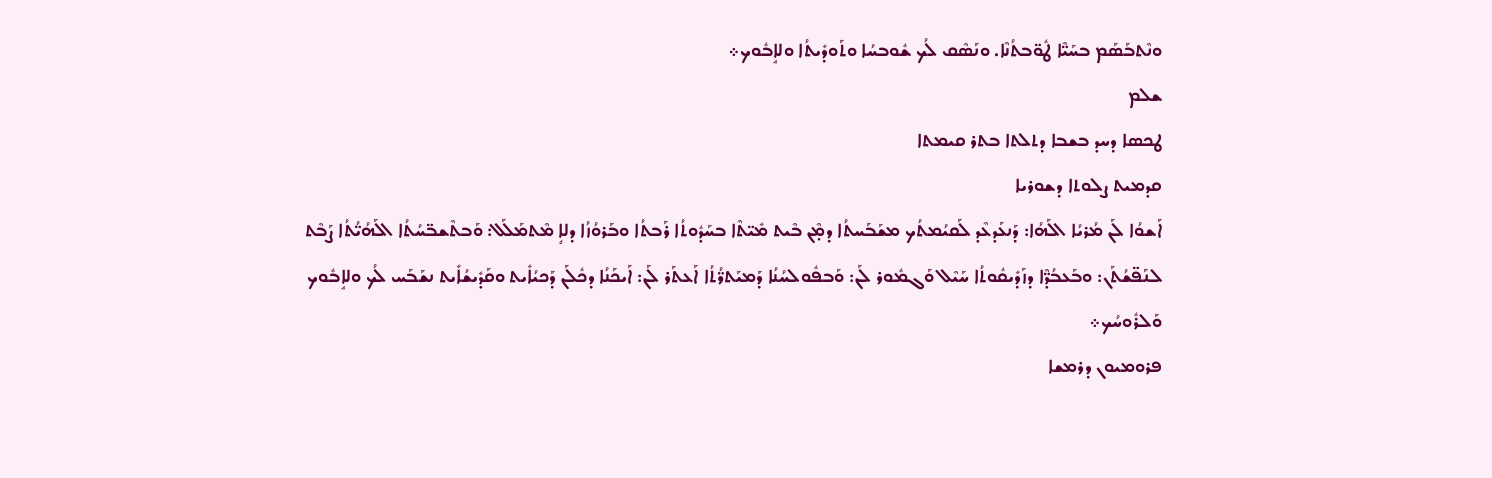ܘܢܶܬܒܰܣܰܡ ܒܚܰܝ̈ܶܐ ܛܽܘ̈ܒܬܳܢܶܐ. ܘܢܰܣܶܩ ܠܳܟ ܫܽܘܒܚܳܐ ܘܬܰܘܕܺܝܬܳܐ ܘܠܐܱܒܽܘܟ܀
ܫܠܡ
ܛܟܣܐ ܕܚܕ ܒܫܒܐ ܕܬܠܬܐ ܒܬܪ ܩܝܡܬܐ
ܩܕܡܝܬ ܨܠܘܬܐ ܕܫܘܪܝܐ
ܐܰܫܘܳܐ ܠܰܢ ܡܳܪܝܳܐ ܐܠܰܗܳܐ: ܕܰܢܥܰܕܥܶܕ ܠܰܩܝܳܡܬܳܟ ܡܫܰܒܰܚܬܳܐ ܕܡ̣ܶܢ ܒܶܝܬ ܡܺܝ̈ܬܶܐ ܒܚܰܕܽܘܬܳܐ ܪܰܒܬܳܐ ܘܒܰܪܘܳܙܳܐ ܕܠܐܴ ܡܶܬܡܰܠܰܠ: ܘܰܒܬܶܫܒ̈ܚܳܬܳܐ ܐܠܰܗܳܝ̈ܳܬܳܐ ܨܰܒܶܬ ܠܢܰܦ̈ܫܳܬܰܢ: ܘܒܰܥܒܳܕ̈ܶܐ ܕܙܰܕܺܝܩܽܘܬܳܐ ܚܰܝܶܠ ܘܰܓܡܽܘܪ ܠܰܢ: ܘܰܒܦܽܘܠܚܳܢܳܐ ܕܰܡܝܰܬܪ̈ܳܬܳܐ ܐܰܥܬܰܪ ܠܰܢ: ܐܰܝܟܰܢܳܐ ܕܟܽܠܰܢ ܕܰܟܝܳܐܺܝܬ ܘܩܰܕܺܝܫܳܐܺܝܬ ܢܫܰܒܰܚ ܠܳܟ ܘܠܐܱܒܽܘܟ ܘܰܠܪܽܘܚܳܟ܀
ܦܪܘܡܝܘܢ ܕܪܡܫܐ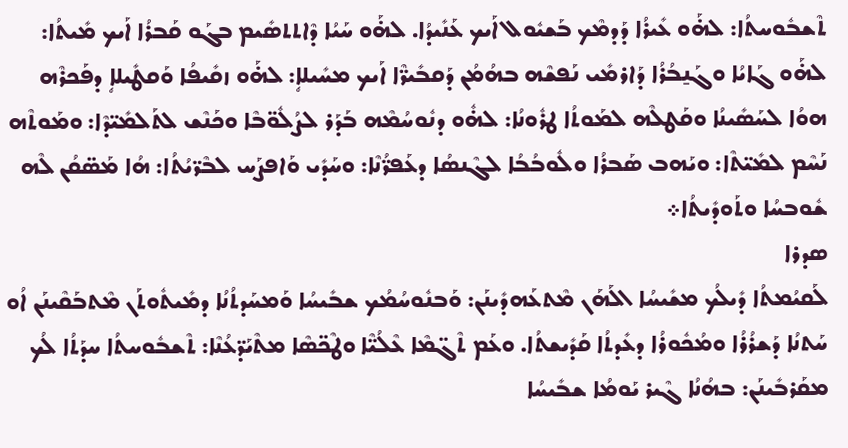ܬܶܫܒܽܘܚܬܳܐ: ܠܗ̇ܰܘ ܥܺܝܪܳܐ ܕܰܕܡܶܟ ܒܰܫܝܽܘܠ ܐܰܝܟ ܥܰܢܺܝܕܳܐ. ܠܗ̇ܰܘ ܚܰܝܳܐ ܕܶܐܬܬܣܺܝܡ ܒܓܰܘ ܩܰܒܪܳܐ ܐܰܝܟ ܡܺܝܬܳܐ: ܠܗ̇ܰܘ ܓܰܐܝܳܐ ܘܓܰܢ̱ܒܳܪܳܐ ܕܰܐܪܡܺܝ ܢܰܦܫܶܗ ܒܗܳܡܳܢ ܕܰܩܒܺܝܪ̈ܶܐ ܐܰܝܟ ܡܚܺܝܠܐܴ: ܠܗ̇ܰܘ ܙܩܺܝܦܳܐ ܘܰܩܛܺܝܠܐܴ ܕܦܰܟܪܶܗ ܗܘܳܐ ܠܚܰܣܺܝܢܳܐ ܘܩܰܛܠܶܗ ܠܡܰܘܬܳܐ ܛܪܽܘܢܳܐ: ܠܗ̇ܽܘ ܕܢܽܘܚܳܡܶܗ ܒܰܕܰܪ ܠܨܳܠܽܘ̈ܒܶܐ ܘܟܰܢܶܫ ܠܬܰܠܡܺܝ̈ܕܶܐ: ܘܡܰܘܬܶܗ ܢܰܚܶܡ ܠܡܺܝ̈ܬܶܐ: ܘܝܰܗܒ ܣܰܒܪܳܐ ܘܠܽܘܒܳܒܳܐ ܠܓܶܢܣܳܐ ܕܥܰܦܪ̈ܳܢܶܐ: ܘܚܰܕܺܝ ܘܰܐܦܨܰܚ ܠܒܶܪ̈ܝܳܬܳܐ: ܗܳܐ ܡܰܣ̈ܩܳܢ ܠܶܗ ܫܽܘܒܚܳܐ ܘܬܰܘܕܺܝܬܳܐ܀
ܣܕܪܐ
ܠܰܩܝܳܡܬܳܐ ܕܺܝܠܳܟ ܡܫܺܝܚܳܐ ܐܠܰܗܰܢ ܡܶܬܥܰܗܕܺܝܢܰܢ: ܘܰܒܢܽܘܚܳܡܳܟ ܫܒܺܝܚܳܐ ܘܰܡܚܰܕܬܳܢܳܐ ܕܡܺܝܬܽܘܬܰܢ ܡܶܬܒܰܩܶܝܢܰܢ ܐܳܘ ܚܰܬܢܳܐ ܕܰܫܪܳܪܳܐ ܘܡܳܟܽܘܪܳܐ ܕܥܺܕܬܳܐ ܩܰܕܺܝܫܬܳܐ. ܘܥܰܡ ܬܶܓ̈ܡܶܐ ܥܶܠܳܝ̈ܶܐ ܘܛܶܟ̈ܣܶܐ ܡܬܶܝܰܕ̈ܥܳܢܶܐ: ܬܶܫܒܽܘܚܬܳܐ ܚܕܰܬܳܐ ܠܳܟ ܡܩܰܪܒܺܝܢܰܢ: ܒܗܳܢܳܐ ܓܶܝܪ ܝܰܘܡܳܐ ܫܒܺܝܚܳܐ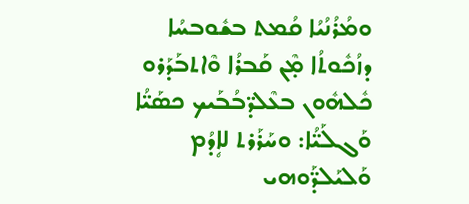ܘܡܳܪܳܢܳܝܳܐ ܩܳܡܬ ܒܫܽܘܒܚܳܐ ܕܙܳܟܽܘܬܳܐ ܡ̣ܶܢ ܩܰܒܪܳܐ ܘܶܐܬܒܰܕܰܪܘ ܟܽܠܗܽܘܢ ܒܥܶܠܕ̈ܒܳܒܰܝܟ ܟܣܰܝ̈ܳܐ ܘܰܓܠܰܝ̈ܳܐ: ܘܚܰܪܰܪܬ ܠܐܴܕܳܡ ܘܰܠܝܰܠܕ̈ܰܘܗܝ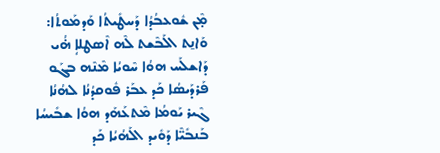ܡ̣ܶܢ ܫܽܘܥܒܳܕܳܐ ܕܰܚܛܺܝܬܳܐ ܘܰܕܡܰܘܬܳܐ: ܘܰܐܢ̱ܬ ܐܠܰܒܶܫܬ ܠܶܗ ܐܶܣܛܠܐܴ ܗ̇ܳܝ ܕܰܐܫܠܰܚ ܗܘܳܐ ܚܶܘܝܳܐ ܡܶܢܶܗ ܒܓܰܘ ܦܰܪܕܰܝܣܳܐ ܟܰܕ ܥܒܰܪ ܦܽܘܩܕܳܢܳܐ ܠܗܳܢܳܐ ܓܶܝܪ ܝܰܘܡܳܐ ܡܶܬܥܰܗܰܕ ܗܘܳܐ ܫܒܺܝܚܳܐ ܒܰܢܒܺܝ̈ܶܐ ܕܰܘܺܝܕ ܐܠܰܗܳܝܳܐ ܟܰܕ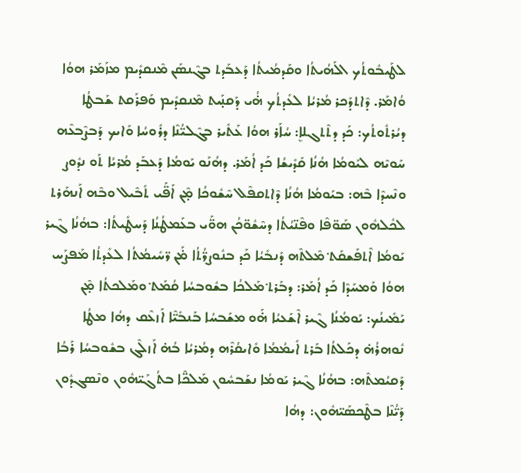ܠܛܰܝܒܽܘܬܳܟ ܐܠܰܗܳܝܬܳܐ ܘܩܰܕܡܳܝܬܳܐ ܕܰܥܒܰܕܬ ܒܓܶܢܣܰܢ ܡܶܢܩܕܺܝܡ ܡܙܰܡܰܪ ܗܘܳܐ ܘܳܐܡܰܪ. ܕܶܐܬܕܰܟܪ ܡܳܪܝܳܐ ܠܥܺܕܬܳܟ ܗ̇ܳܝ ܕܰܩܢ̣ܰܝܬ ܡܶܢܩܕܺܝܡ ܘܰܦܪܰܩܬ ܫܰܒܛܳܐ ܕܝܳܪܬܽܘܬܳܟ: ܟܰܕ ܕܬܶܬܓܠܐܷ: ܚܳܐܰܪ ܗܘܳܐ ܥܰܬܺܝܪ ܒܓܶܠܝ̈ܳܢܶܐ ܕܪܽܘܚܳܐ ܘܰܐܝܟ ܕܰܒܨܶܒܥܶܗ ܚܰܘܝܶܗ ܠܝܰܘܡܳܐ ܗܳܢܳܐ ܩܰܕܺܝܫܳܐ ܟܰܕ ܐܳܡܰܪ. ܕܗܳܢܰܘ ܝܰܘܡܳܐ ܕܰܥܒܰܕ ܡܳܪܝܳܐ ܬܰܘ ܢܕܽܘܨ ܘܢܶܚܕܶܐ ܒܶܗ: ܒܝܰܘܡܳܐ ܗܳܢܳܐ ܕܶܐܬܩܦܶܠ ܚܶܫܽܘܟܳܐ ܡ̣ܶܢ ܐܰܦ̈ܰܝ ܬܺܒܶܝܠ ܘܒܶܗ ܐܰܢܗܰܪܬ ܠܟܽܠܗܽܘܢ ܣܰܘ̈ܦܶܐ ܘܦܶܢ̈ܝܳܬܳܐ ܕܚܶܫܽܘ̈ܟܳܢ ܗܘ̈ܰܝ ܒܥܰܡܛܳܢܳܐ ܕܰܚܛܺܝܬܳܐ: ܒܗܳܢܳܐ ܓܶܝܪ ܝܰܘܡܳܐ ܐܶܬܦܰܫܩܰܬ݀ ܡܶܠܬܶܗ ܕܰܢܒܺܝܳܐ ܟܰܕ ܒܢܽܘܨܪ̈ܳܬܳܐ ܡ̇ܰܢ ܪ̈ܚܺܝܡܳܬܳܐ ܠܥܺܕܬܳܐ ܡܰܦܨܰܚ ܗܘܳܐ ܘܰܡܚܰܕܶܐ ܟܰܕ ܐܳܡܰܪ: ܕܒܰܪܬ݀ ܡܰܠܟܳܐ ܒܫܽܘܒܚܳܐ ܩܳܡܰܬ݀ ܘܡܰܠܟܬܳܐ ܡ̣ܶܢ ܝܰܡܺܝܢܳܟ: ܝܰܘܡܳܢܳܐ ܓܶܝܪ ܐܶܫܰܥܝܳܐ ܗ̇ܰܘ ܡܫܰܒܚܳܐ ܒܰܢܒܺܝ̈ܶܐ ܐܰܙܥܶܩ ܕܗܳܐ ܡܛܳܐ ܢܽܘܗܪܳܗ̇ ܕܟܰܠܬܳܐ ܒܰܪܬ ܐܺܝܡܳܡܳܐ ܘܺܐܝܩܳܪܶܗ ܕܡܳܪܝܳܐ ܒܳܗ̇ ܐܰܙܠܶܓ ܒܫܽܘܒܚܳܐ ܪܰܒܳܐ ܕܰܩܝܳܡܬܶܗ: ܒܗܳܢܳܐ ܓܶܝܪ ܝܰܘܡܳܐ ܢܫܰܒܚܽܘܢ ܡܰܠܟ̈ܶܐ ܒܬܳܓܰܝ̈ܗܽܘܢ ܘܢܶܣܓܕܽܘܢ ܕܰܝ̈ܳܢܶܐ ܒܛܶܟܣܰܝ̈ܗܽܘܢ: ܕܗܳܐ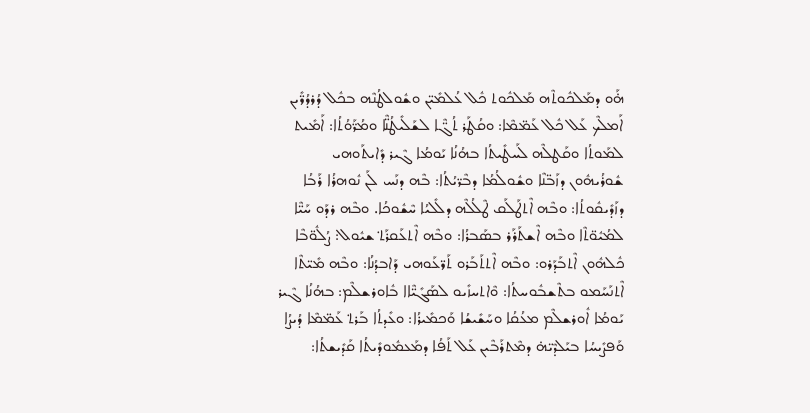ܗ̇ܰܘ ܕܡܰܠܟܽܘܬܶܗ ܡܰܠܟܽܘܬ ܟܽܠ ܥܳܠܡܺܝ̈ܢ ܘܫܽܘܠܛܳܢܶܗ ܒܟܽܠ ܕܳܪܕܳܪ̈ܺܝܢ ܐܰܡܠܶܟ ܥܰܠ ܟܽܠ ܥܰܡ̈ܡܶܐ: ܘܩܳܛܰܪ ܬܳܓ̈ܶܐ ܠܫܰܠܺܝܛܳܢ̈ܶܐ ܘܡܳܪ̈ܰܘܳܬܳܐ: ܐܰܡܺܝܬ ܠܡܰܘܬܳܐ ܘܩܰܛܠܶܗ ܠܰܚܛܺܝܬܳܐ ܒܗܳܢܳܐ ܝܰܘܡܳܐ ܓܶܝܪ ܕܺܐܝܬܰܘܗܝ ܫܽܘܪܳܝܗܽܘܢ ܕܙܰܒ̈ܢܶܐ ܘܫܽܘܠܳܡܳܐ ܕܒܶܪ̈ܝܳܬܳܐ: ܒܶܗ ܕܢܰܚ ܠܰܢ ܢܽܘܗܪܳܐ ܪܰܒܳܐ ܕܙܰܕܺܝܩܽܘܬܳܐ: ܘܒܶܗ ܐܶܬܛܰܠܰܩ ܛܶܠܳܠܶܗ ܕܠܺܠܝܳܐ ܚܶܫܽܘܟܳܐ. ܘܒܶܗ ܪܕܰܘ ܚܰܝ̈ܶܐ ܠܡܳܝܽܘ̈ܬܶܐ ܘܒܶܗ ܐܶܫܬܰܪܰܪ ܒܣܰܒܪܳܐ: ܘܒܶܗ ܐܶܬܥܰܩܪܰܬ݀ ܫܝܽܘܠ: ܨܳܠܽܘ̈ܒܶܐ ܟܽܠܗܽܘܢ ܐܶܬܒܰܕܰܪܘ: ܘܒܶܗ ܐܶܬܬܰܒܰܪܘ ܬܰܪ̈ܥܰܘܗܝ ܕܰܐܒܕܳܢܳܐ: ܘܒܶܗ ܡܺܝ̈ܬܶܐ ܐܶܬܢܰܚܰܡܘ ܒܬܶܫܒܽܘܚܬܳܐ: ܘܶܐܬܚܙܺܝܘ ܠܣܰܓܺܝ̈ܶܐܐ ܒܽܐܘܪܫܠܶܡ: ܒܗܳܢܳܐ ܓܶܝܪ ܝܰܘܡܳܐ ܐܽܘܪܫܠܶܡ ܡܥܳܩܳܐ ܘܚܰܫܺܝܫܳܐ ܘܰܟܡܺܝܪܳܐ: ܘܥܺܕܬܳܐ ܒܰܪܬ݀ ܥܰܡ̈ܡܶܐ ܕܳܝܨܳܐ ܘܰܦܨܺܝܚܳܐ ܒܝܰܠܕܶܝ̈ܗ̇ ܕܡܶܬܪܰܒܶܝܢ ܥܰܠ ܬܰܦܳܐ ܕܡܰܥܡܽܘܕܺܝܬܳܐ ܩܰܕܺܝܫܬܳܐ: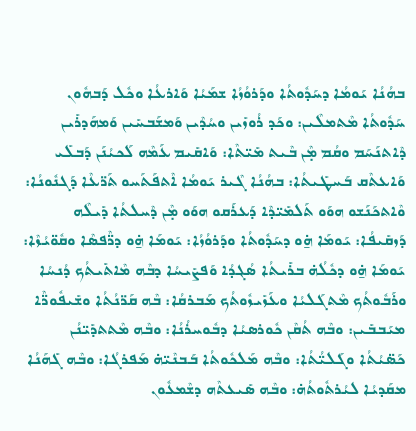ܒܗܳܢܳܐ ܝܰܘܡܳܐ ܕܚܰܕܽܘܬܳܐ ܘܕܰܪܘܳܙܳܐ ܫܡܰܝܳܐ ܘܰܐܪܥܳܐ ܘܟܽܠ ܕܰܒܗܽܘܢ ܚܰܕܽܘܬܳܐ ܡܶܬܡܠܶܝܢ: ܘܟܰܕ ܪܳܘܙܺܝܢ ܘܚܳܕܶܝܢ ܘܰܡܫܰܒܚܺܝܢ ܘܰܡܗܰܕܪܺܝܢ ܕܶܐܬܢܰܚܰܡ ܘܩܳܡ ܡ̣ܶܢ ܒܶܝܬ ܡܺܝ̈ܬܶܐ: ܘܰܐܩܺܝܡ ܥܰܡܶܗ ܠܰܟܝܳܢܰܢ ܕܰܒܠܺܝ ܘܰܐܥܬܶܩ ܒܰܚܛܺܝܬܳܐ: ܒܗܳܢܳܐ ܓܶܝܪ ܝܰܘܡܳܐ ܐܶܬܦܰܬܰܚܘ ܬܰܪ̈ܥܶܐ ܕܰܓܢܽܘܢܳܐ: ܘܶܐܬܟܰܢܰܫܘ ܗܘܰܘ ܬܰܠܡܺܝ̈ܕܶܐ ܕܰܥܪܰܩܘ ܗܘܰܘ ܡ̣ܶܢ ܕܶܚܠܬܳܐ ܕܺܝܠܶܗ ܕܰܙܩܺܝܦܳܐ: ܝܰܘܡܰܐ ܗ̱̇ܘ ܕܚܰܕܽܘܬܳܐ ܘܕܰܪܘܳܙܳܐ: ܝܰܘܡܰܐ ܗ̱̇ܘ ܕܪ̈ܶܦܣܶܐ ܘܩܽܘ̈ܝܳܙܶܐ: ܝܰܘܡܰܐ ܗ̱̇ܘ ܕܟܽܠܳܗ̇ ܒܪܺܝܬܳܐ ܣܳܓܕܳܐ ܘܰܦܨܺܝܚܳܐ ܕܒܶܗ ܡܶܐܬܺܝܬܳܟ ܕܳܢܚܳܐ ܘܪܰܒܽܘܬܳܟ ܡܶܬܓܰܠܝܳܐ ܘܥܰܙܺܝܙܽܘܬܳܟ ܡܰܒܪܩܳܐ: ܒܶܗ ܩܰܪ̈ܢܳܬܳܐ ܘܫܺܝܦܽܘܪ̈ܶܐ ܡܝܰܒܒܺܝܢ: ܘܒܶܗ ܬܳܩܶܢ ܟܽܘܪܣܝܳܐ ܕܒܽܘܚܪܳܢܳܐ: ܘܒܶܗ ܡܶܬܬܕܺܝ̈ܢܳܢ ܟܰܣ̈ܝܳܬܳܐ ܘܓܰܠܝ̈ܳܬܳܐ: ܘܒܶܗ ܡܰܠܟܽܘܬܳܐ ܒܰܒܢܶܝ̈ܗ̇ ܡܰܦܪܓܳܐ: ܘܒܶܗ ܓܺܗܰܢܳܐ ܡܩܰܕܝܳܐ ܠܝܳܪܬܽܘܬܳܗ̇: ܘܒܶܗ ܣܺܝܥܬܶܗ ܕܫܶܡܥܽܘܢ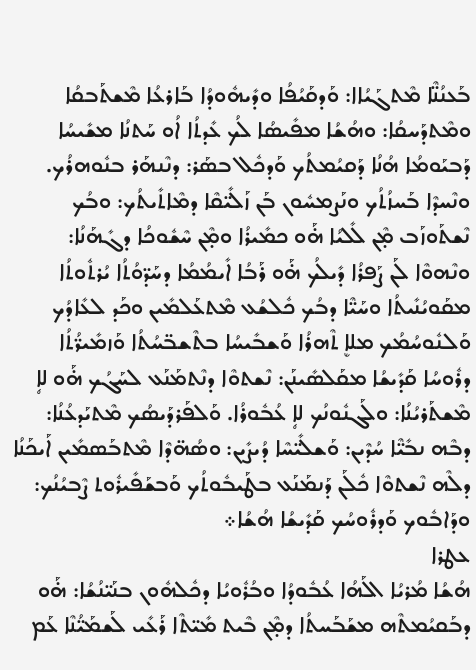ܒܰܥܢܳܢ̈ܶܐ ܡܶܬܓܰܝܳܐܐ: ܘܰܕܩܰܝܳܦܳܐ ܘܕܺܝܗܽܘܕܳܐ ܒܰܐܪܥܳܐ ܡܶܫܬܰܒܩܳܐ ܘܡܶܬܕܰܚܩܳܐ: ܘܗܳܫܳܐ ܡܦܺܝܣܳܐ ܠܳܟ ܥܺܕܬܳܐ ܐܳܘ ܚܰܬܢܳܐ ܡܫܺܝܚܳܐ ܕܰܒܝܰܘܡܳܐ ܗܳܢܳܐ ܕܰܩܝܳܡܬܳܟ ܘܰܕܟܽܠ ܒܣܰܪ: ܕܢܶܢܗܰܪ ܒܢܽܘܗܪܳܟ. ܘܢܶܚܕܶܐ ܒܰܚܙܳܬܳܟ ܘܢܰܨܡܚܽܘܢ ܒܰܢ ܙܰܠܺܝ̈ܩܶܐ ܕܡܶܐܬܺܝܬܳܟ: ܘܒܳܟ ܢܶܫܬܰܘܙܰܒ ܡ̣ܶܢ ܠܺܠܝܳܐ ܗ̇ܰܘ ܟܡܺܝܪܳܐ ܘܡ̣ܶܢ ܚܶܫܽܘܟܳܐ ܕܓܺܗܰܢܳܐ: ܘܢܶܗܘܶܐ ܠܰܢ ܨܰܦܪܳܐ ܕܺܝܠܳܟ ܗ̇ܰܘ ܪܰܒܳܐ ܐܺܝܡܳܡܳܐ ܕܚܰܕ̈ܘܳܬܳܐ ܝܳܪܬܽܘܬܳܐ ܡܩܰܘܝܳܢܺܝܬܳܐ ܘܚܰܝ̈ܶܐ ܕܒܳܟ ܟܽܠܫܳܥ ܡܶܬܥܰܠܡܺܝܢ ܘܟܰܕ ܠܥܺܐܕܳܟ ܘܰܠܢܽܘܚܳܡܳܟ ܡܠܐܷ ܬܶܗܪܳܐ ܘܰܫܒܺܝܚܳܐ ܒܬܶܫܒ̈ܚܳܬܳܐ ܘܰܙܡܺܝܪ̈ܳܬܳܐ ܕܪܽܘܚܳܐ ܩܰܕܺܝܫܳܐ ܡܩܰܠܣܺܝܢܰܢ: ܢܶܫܬܘܶܐ ܕܢܶܬܡܰܢܰܥ ܠܚܰܓܳܟ ܗ̇ܰܘ ܠܐܴ ܡܶܫܬܰܪܝܳܢܳܐ: ܘܠܰܓܢܽܘܢܳܟ ܠܐܴ ܥܳܒܽܘܪܳܐ. ܘܰܠܦܰܪܕܰܝܣܳܟ ܡܶܬܝܰܕܥܳܢܳܐ: ܕܒܶܗ ܢܒܺܝ̈ܶܐ ܚܳܕܶܝܢ: ܘܰܫܠܺܝ̈ܚܶܐ ܕܳܝܨܺܝܢ: ܘܣܳܗ̈ܕܶܐ ܡܶܬܒܰܣܡܺܝܢ ܐܰܝܟܰܢܳܐ ܕܠܶܗ ܢܶܫܬܘܶܐ ܟܽܠܰܢ ܕܰܢܡܰܢܰܥ ܒܛܰܝܒܽܘܬܳܟ ܘܰܒܫܰܦܺܝܪܽܘܬ ܨܶܒܝܳܢܳܟ: ܘܕܰܐܒܽܘܟ ܘܰܕܪܽܘܚܳܟ ܩܰܕܺܝܫܳܐ ܗܳܫܳܐ܀
ܥܛܪܐ
ܗܳܫܳܐ ܡܳܪܝܳܐ ܐܠܰܗܳܐ ܥܳܒܽܘܕܳܐ ܘܒܳܪܽܘܝܳܐ ܕܟܽܠܗܽܘܢ ܒܢܰܝ̈ܢܳܫܳܐ: ܗ̇ܰܘ ܕܒܰܩܝܳܡܬܶܗ ܡܫܰܒܰܚܬܳܐ ܕܡ̣ܶܢ ܒܶܝܬ ܡܺܝ̈ܬܶܐ ܪܰܥܺܝ ܠܰܫܡܰܝ̈ܳܢܶܐ ܥܰܡ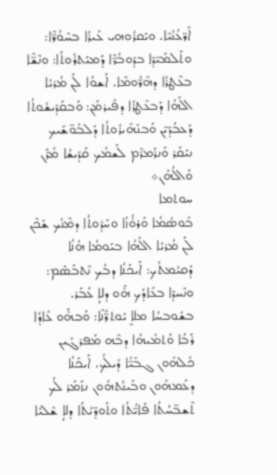ܐܰܪ̈ܥܳܢܳܝܶܐ. ܘܝܰܩܪܽܘܗܝ ܥܺܝܪܳܐ ܒܚܶܘܳܪ̈ܶܐ: ܘܬܰܠܡܺܝ̈ܕܶܐ ܒܕܽܘܒܳܪ̈ܶܐ ܕܰܡܝܰܬܪܽܘܬܳܐ: ܘܢܶܫ̈ܶܐ ܒܥܶܛܪܳܐ ܕܗܶܪ̈ܽܘܡܶܐ. ܐܰܫܘܳܐ ܠܰܢ ܡܳܪܝܳܐ ܐܠܰܗܳܐ ܕܰܒܥܶܛܪܳܐ ܕܦܺܝܪܡܰܢ: ܘܰܒܩܰܕܺܝܫܽܘܬܳܐ ܕܰܥܒܳܕܰܝ̈ܢ ܘܰܒܢܰܗܺܝܪܽܘܬܳܐ ܕܰܠܒܽܘ̈ܫܰܝܟ ܢܝܰܩܰܪ ܘܰܢܪܰܡܪܶܡ ܠܰܫܡܳܟ ܩܰܕܺܝܫܳܐ ܡܳܪܰܢ ܘܰܐܠܳܗܰܢ܀
ܚܘܬܡܐ
ܒܽܘܣܳܡܳܐ ܘܰܪܘ̇ܳܙܳܐ ܘܚܰܕܽܘܬܳܐ ܕܡܶܢܳܟ ܫܰܟܶܢ ܠܰܢ ܡܳܪܝܳܐ ܐܠܰܗܳܐ ܒܝܰܘܡܳܐ ܗܳܢܳܐ ܕܰܩܝܳܡܬܳܟ: ܐܰܝܟܰܢܳܐ ܕܒܳܟ ܢܶܬܒܰܣܰܡ: ܘܢܶܚܕܶܐ ܒܥܺܐܕܳܟ ܗ̇ܰܘ ܕܠܐܴ ܥܳܒܰܪ. ܒܫܽܘܒܚܳܐ ܡܠܐܷ ܝܽܘܬܪ̈ܳܢܶܐ: ܘܰܒܗ̇ܰܘ ܥܺܐܕܳܐ ܪܰܒܳܐ ܘܰܬܡܺܝܗܳܐ ܕܒܶܗ ܡܰܦܪܓܺܝܢ ܟܽܠܗܽܘܢ ܓܒܰܝ̈ܳܐ ܕܺܝܠܳܟ. ܐܰܝܟܰܢܳܐ ܕܥܰܡܗܽܘܢ ܘܒܰܝܢܳܬܗܽܘܢ ܢܙܰܡܰܪ ܠܳܟ ܬܶܫܒ̈ܚܳܬܳܐ ܦܰܐܝ̈ܳܬܳܐ ܘܬܰܘܕ̈ܝܳܬܳܐ ܕܠܐܴ ܫܶܠܝܳܐ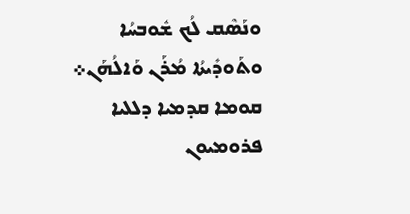ܘܢܰܣܶܩ ܠܳܟ ܫܽܘܒܚܳܐ ܘܬܰܘܕܺܝܬܳܐ ܡܳܪܰܢ ܘܰܐܠܳܗܰܢ܀
ܩܘܡܐ ܩܕܡܝܐ ܕܠܠܝܐ
ܦܪܘܡܝܘܢ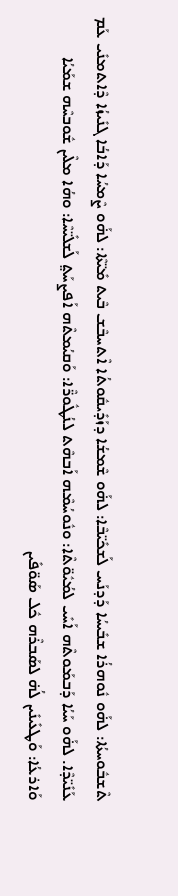ܬܶܫܒܽܘܚܬܳܐ: ܠܗ̇ܰܘ ܢܽܘܗܪܳܐ ܫܒܺܝܚܳܐ ܕܰܕܢܰܚ ܠܰܫܟܺܝ̈ܒܶܐ: ܠܗ̇ܰܘ ܫܶܡܫܳܐ ܕܙܰܕܺܝܩܽܘܬܳܐ ܐܶܬܚܒܶܫ ܒܶܝܬ ܡܺܝ̈ܬܶܐ: ܠܗ̇ܰܘ ܨܶܡܚܳܐ ܕܰܐܒܳܐ ܓܢܺܝܙܳܐ ܕܶܐܬܡܢܺܝ ܥܰܡ ܥܰܢܺܝ̈ܕܶܐ. ܠܗ̇ܰܘ ܚܰܝܳܐ ܕܰܒܡܰܘܬܶܗ ܐܰܚܺܝ ܠܡܳܝܽܘ̈ܬܶܐ: ܘܢܽܘܚܳܡܶܗ ܐܰܒܗܶܬ ܠܢܳܛܽܘܪ̈ܶܐ: ܘܰܩܝܳܡܬܶܗ ܐܰܦܨܚܰܬ݀ ܠܰܫܠܺܝ̈ܚܶܐ: ܘܗܳܐ ܡܠܶܝܢ ܫܽܘܒܚܶܗ ܫܡܰܝܳܐ ܘܰܐܪܥܳܐ: ܘܰܛܥܺܝܢܺܝܢ ܠܳܗ̇ ܠܣܰܒܪܶܗ ܟܽܠ ܣܰܘ̈ܦܺܝܢ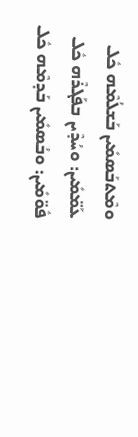ܘܡܶܬܒܰܣܡܺܝܢ ܒܰܫܠܳܡܶܗ ܟܽܠ ܥܰܡ̈ܡܺܝܢ: ܘܚܳܕܶܝܢ ܒܦܰܓܪܶܗ ܟܽܠ ܦܽܘ̈ܡܺܝܢ: ܘܒܳܣܡܺܝܢ ܒܰܕܡܶܗ ܟܽܠ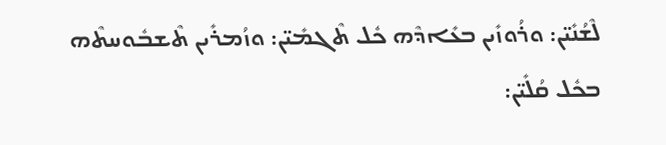ܠܶܫܳܢܺܝ̈ܢ: ܘܪܳܘܙܺܝܢ ܒܥܺܐܕܶܗ ܟܽܠ ܬܶܓܡܺܝ̈ܢ: ܘܙܳܡܪܺܝܢ ܬܶܫܒܽܘܚܬܶܗ ܒܟܽܠ ܩܳܠܺܝ̈ܢ: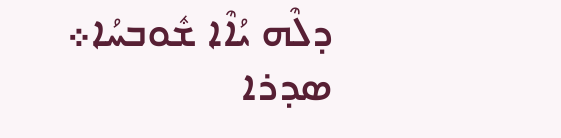ܕܠܶܗ ܝܳܐܶܐ ܫܽܘܒܚܳܐ܀
ܣܕܪܐ